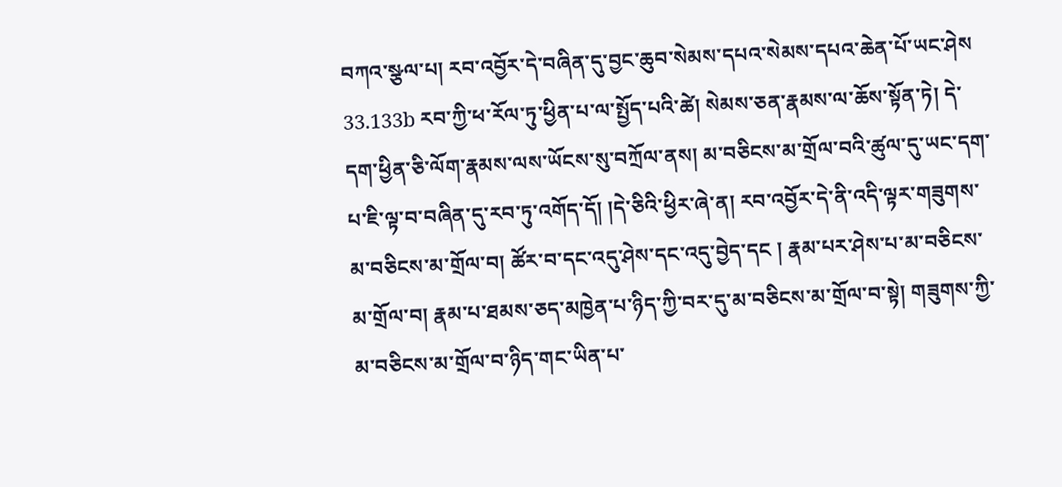བཀའ་སྩལ་པ། རབ་འབྱོར་དེ་བཞིན་དུ་བྱང་ཆུབ་སེམས་དཔའ་སེམས་དཔའ་ཆེན་པོ་ཡང་ཤེས 33.133b རབ་ཀྱི་ཕ་རོལ་ཏུ་ཕྱིན་པ་ལ་སྤྱོད་པའི་ཚེ། སེམས་ཅན་རྣམས་ལ་ཆོས་སྟོན་ཏེ། དེ་དག་ཕྱིན་ཅི་ལོག་རྣམས་ལས་ཡོངས་སུ་བཀྲོལ་ནས། མ་བཅིངས་མ་གྲོལ་བའི་ཚུལ་དུ་ཡང་དག་པ་ཇི་ལྟ་བ་བཞིན་དུ་རབ་ཏུ་འགོད་དོ། །དེ་ཅིའི་ཕྱིར་ཞེ་ན། རབ་འབྱོར་དེ་ནི་འདི་ལྟར་གཟུགས་མ་བཅིངས་མ་གྲོལ་བ། ཚོར་བ་དང་འདུ་ཤེས་དང་འདུ་བྱེད་དང ། རྣམ་པར་ཤེས་པ་མ་བཅིངས་མ་གྲོལ་བ། རྣམ་པ་ཐམས་ཅད་མཁྱེན་པ་ཉིད་ཀྱི་བར་དུ་མ་བཅིངས་མ་གྲོལ་བ་སྟེ། གཟུགས་ཀྱི་མ་བཅིངས་མ་གྲོལ་བ་ཉིད་གང་ཡིན་པ་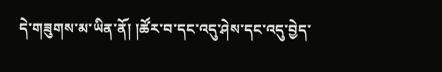དེ་གཟུགས་མ་ཡིན་ནོ། །ཚོར་བ་དང་འདུ་ཤེས་དང་འདུ་བྱེད་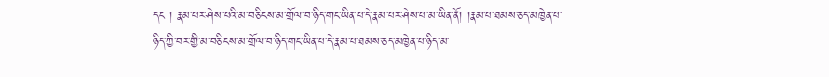དང ། རྣམ་པར་ཤེས་པའི་མ་བཅིངས་མ་གྲོལ་བ་ཉིད་གང་ཡིན་པ་དེ་རྣམ་པར་ཤེས་པ་མ་ཡིན་ནོ། །རྣམ་པ་ཐམས་ཅད་མཁྱེན་པ་ཉིད་ཀྱི་བར་གྱི་མ་བཅིངས་མ་གྲོལ་བ་ཉིད་གང་ཡིན་པ་དེ་རྣམ་པ་ཐམས་ཅད་མཁྱེན་པ་ཉིད་མ་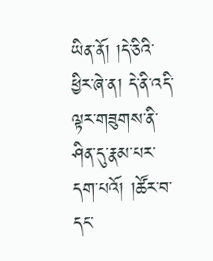ཡིན་ནོ། །དེ་ཅིའི་ཕྱིར་ཞེ་ན། དེ་ནི་འདི་ལྟར་གཟུགས་ནི་ཤིན་དུ་རྣམ་པར་དག་པའོ། །ཚོར་བ་དང་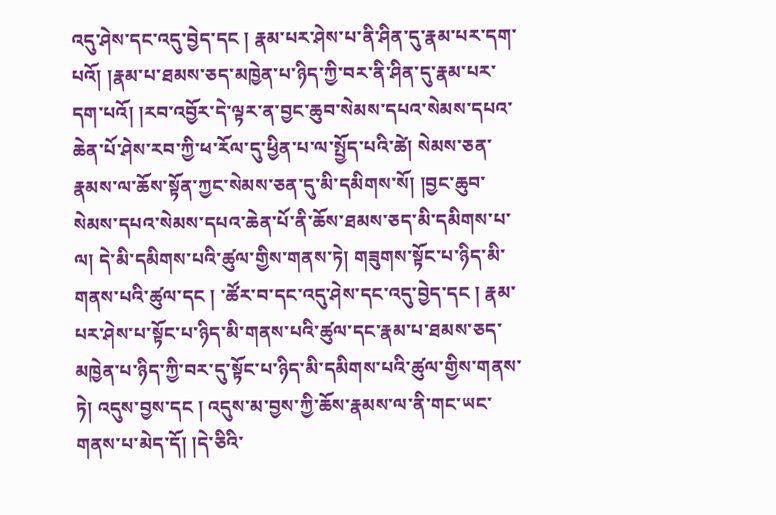འདུ་ཤེས་དང་འདུ་བྱེད་དང ། རྣམ་པར་ཤེས་པ་ནི་ཤིན་དུ་རྣམ་པར་དག་པའོ། །རྣམ་པ་ཐམས་ཅད་མཁྱེན་པ་ཉིད་ཀྱི་བར་ནི་ཤིན་དུ་རྣམ་པར་དག་པའོ། །རབ་འབྱོར་དེ་ལྟར་ན་བྱང་ཆུབ་སེམས་དཔའ་སེམས་དཔའ་ཆེན་པོ་ཤེས་རབ་ཀྱི་ཕ་རོལ་དུ་ཕྱིན་པ་ལ་སྤྱོད་པའི་ཚེ། སེམས་ཅན་རྣམས་ལ་ཆོས་སྟོན་ཀྱང་སེམས་ཅན་དུ་མི་དམིགས་སོ། །བྱང་ཆུབ་སེམས་དཔའ་སེམས་དཔའ་ཆེན་པོ་ནི་ཆོས་ཐམས་ཅད་མི་དམིགས་པ་ལ། དེ་མི་དམིགས་པའི་ཚུལ་གྱིས་གནས་ཏེ། གཟུགས་སྟོང་པ་ཉིད་མི་གནས་པའི་ཚུལ་དང ། ་ཚོར་བ་དང་འདུ་ཤེས་དང་འདུ་བྱེད་དང ། རྣམ་པར་ཤེས་པ་སྟོང་པ་ཉིད་མི་གནས་པའི་ཚུལ་དང་རྣམ་པ་ཐམས་ཅད་མཁྱེན་པ་ཉིད་ཀྱི་བར་དུ་སྟོང་པ་ཉིད་མི་དམིགས་པའི་ཚུལ་གྱིས་གནས་ཏེ། འདུས་བྱས་དང ། འདུས་མ་བྱས་ཀྱི་ཆོས་རྣམས་ལ་ནི་གང་ཡང་གནས་པ་མེད་དོ། །དེ་ཅིའི་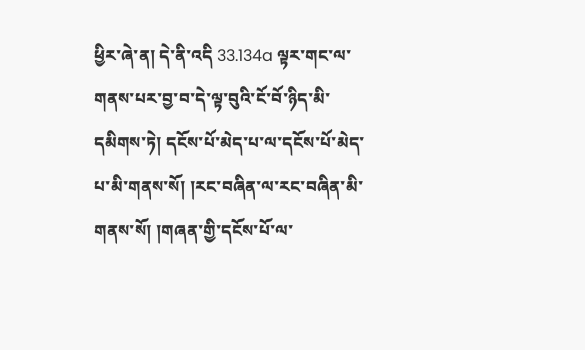ཕྱིར་ཞེ་ན། དེ་ནི་འདི 33.134a ལྟར་གང་ལ་གནས་པར་བྱ་བ་དེ་ལྟ་བུའི་ངོ་བོ་ཉིད་མི་དམིགས་ཏེ། དངོས་པོ་མེད་པ་ལ་དངོས་པོ་མེད་པ་མི་གནས་སོ། །རང་བཞིན་ལ་རང་བཞིན་མི་གནས་སོ། །གཞན་གྱི་དངོས་པོ་ལ་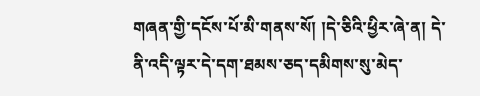གཞན་གྱི་དངོས་པོ་མི་གནས་སོ། །དེ་ཅིའི་ཕྱིར་ཞེ་ན། དེ་ནི་འདི་ལྟར་དེ་དག་ཐམས་ཅད་དམིགས་སུ་མེད་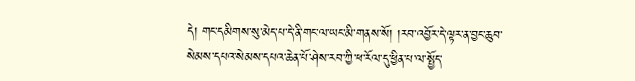དེ། གང་དམིགས་སུ་མེད་པ་དེ་ནི་གང་ལ་ཡང་མི་གནས་སོ། །རབ་འབྱོར་དེ་ལྟར་ན་བྱང་ཆུབ་སེམས་དཔའ་སེམས་དཔའ་ཆེན་པོ་ཤེས་རབ་ཀྱི་ཕ་རོལ་དུ་ཕྱིན་པ་ལ་སྤྱོད་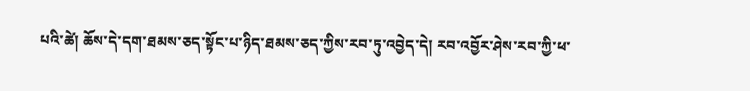པའི་ཚེ། ཆོས་དེ་དག་ཐམས་ཅད་སྟོང་པ་ཉིད་ཐམས་ཅད་ཀྱིས་རབ་ཏུ་འབྱེད་དེ། རབ་འབྱོར་ཤེས་རབ་ཀྱི་ཕ་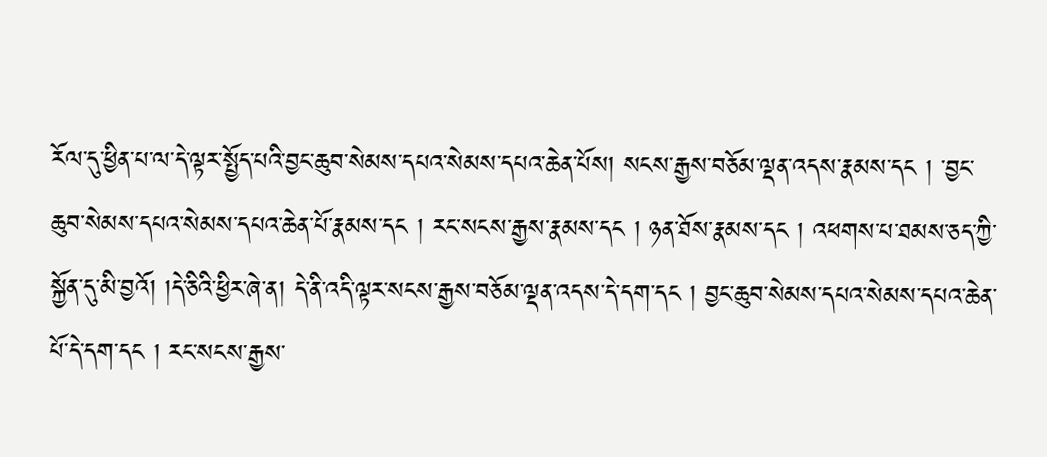རོལ་དུ་ཕྱིན་པ་ལ་དེ་ལྟར་སྤྱོད་པའི་བྱང་ཆུབ་སེམས་དཔའ་སེམས་དཔའ་ཆེན་པོས། སངས་རྒྱས་བཅོམ་ལྡན་འདས་རྣམས་དང ། ་བྱང་ཆུབ་སེམས་དཔའ་སེམས་དཔའ་ཆེན་པོ་རྣམས་དང ། རང་སངས་རྒྱས་རྣམས་དང ། ཉན་ཐོས་རྣམས་དང ། འཕགས་པ་ཐམས་ཅད་ཀྱི་སྐྱོན་དུ་མི་བྱའོ། །དེ་ཅིའི་ཕྱིར་ཞེ་ན། དེ་ནི་འདི་ལྟར་སངས་རྒྱས་བཅོམ་ལྡན་འདས་དེ་དག་དང ། བྱང་ཆུབ་སེམས་དཔའ་སེམས་དཔའ་ཆེན་པོ་དེ་དག་དང ། རང་སངས་རྒྱས་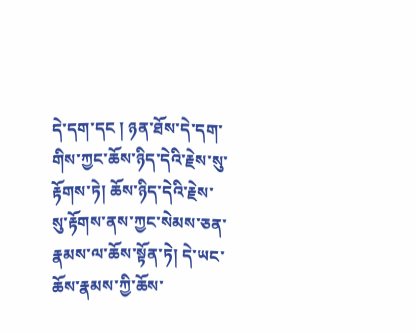དེ་དག་དང ། ཉན་ཐོས་དེ་དག་གིས་ཀྱང་ཆོས་ཉིད་དེའི་རྗེས་སུ་རྟོགས་ཏེ། ཆོས་ཉིད་དེའི་རྗེས་སུ་རྟོགས་ནས་ཀྱང་སེམས་ཅན་རྣམས་ལ་ཆོས་སྟོན་ཏེ། དེ་ཡང་ཆོས་རྣམས་ཀྱི་ཆོས་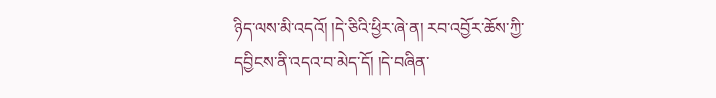ཉིད་ལས་མི་འདའོ། །དེ་ཅིའི་ཕྱིར་ཞེ་ན། རབ་འབྱོར་ཆོས་ཀྱི་དབྱིངས་ནི་འདའ་བ་མེད་དོ། །དེ་བཞིན་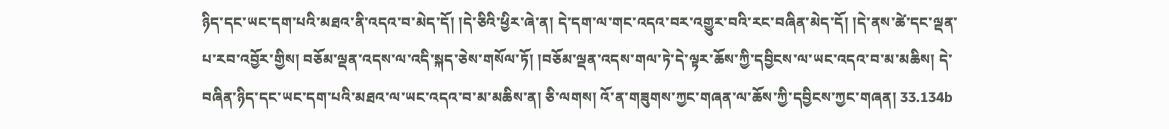ཉིད་དང་ཡང་དག་པའི་མཐའ་ནི་འདའ་བ་མེད་དོ། །དེ་ཅིའི་ཕྱིར་ཞེ་ན། དེ་དག་ལ་གང་འདའ་བར་འགྱུར་བའི་རང་བཞིན་མེད་དོ། །དེ་ནས་ཚེ་དང་ལྡན་པ་རབ་འབྱོར་གྱིས། བཅོམ་ལྡན་འདས་ལ་འདི་སྐད་ཅེས་གསོལ་ཏོ། །བཅོམ་ལྡན་འདས་གལ་ཏེ་དེ་ལྟར་ཆོས་ཀྱི་དབྱིངས་ལ་ཡང་འདའ་བ་མ་མཆིས། དེ་བཞིན་ཉིད་དང་ཡང་དག་པའི་མཐའ་ལ་ཡང་འདའ་བ་མ་མཆིས་ན། ཅི་ལགས། འོ་ན་གཟུགས་ཀྱང་གཞན་ལ་ཆོས་ཀྱི་དབྱིངས་ཀྱང་གཞན། 33.134b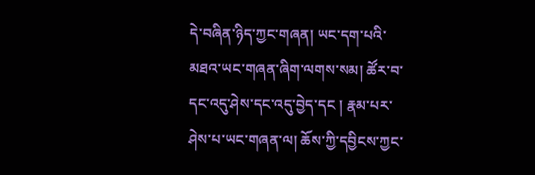དེ་བཞིན་ཉིད་ཀྱང་གཞན། ཡང་དག་པའི་མཐའ་ཡང་གཞན་ཞིག་ལགས་སམ། ཚོར་བ་དང་འདུ་ཤེས་དང་འདུ་བྱེད་དང ། རྣམ་པར་ཤེས་པ་ཡང་གཞན་ལ། ཆོས་ཀྱི་དབྱིངས་ཀྱང་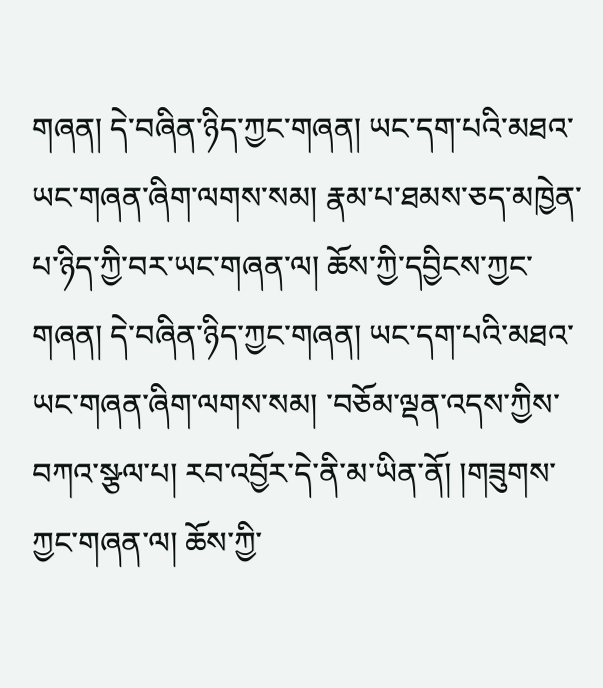གཞན། དེ་བཞིན་ཉིད་ཀྱང་གཞན། ཡང་དག་པའི་མཐའ་ཡང་གཞན་ཞིག་ལགས་སམ། རྣམ་པ་ཐམས་ཅད་མཁྱེན་པ་ཉིད་ཀྱི་བར་ཡང་གཞན་ལ། ཆོས་ཀྱི་དབྱིངས་ཀྱང་གཞན། དེ་བཞིན་ཉིད་ཀྱང་གཞན། ཡང་དག་པའི་མཐའ་ཡང་གཞན་ཞིག་ལགས་སམ། ་བཅོམ་ལྡན་འདས་ཀྱིས་བཀའ་སྩལ་པ། རབ་འབྱོར་དེ་ནི་མ་ཡིན་ནོ། །གཟུགས་ཀྱང་གཞན་ལ། ཆོས་ཀྱི་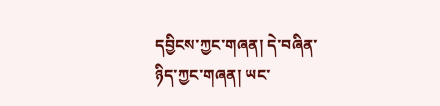དབྱིངས་ཀྱང་གཞན། དེ་བཞིན་ཉིད་ཀྱང་གཞན། ཡང་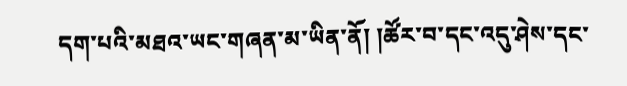དག་པའི་མཐའ་ཡང་གཞན་མ་ཡིན་ནོ། །ཚོར་བ་དང་འདུ་ཤེས་དང་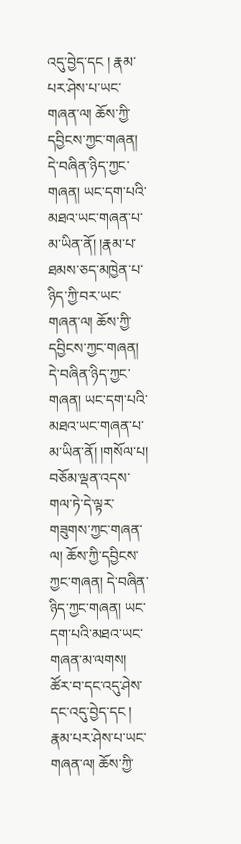འདུ་བྱེད་དང ། རྣམ་པར་ཤེས་པ་ཡང་གཞན་ལ། ཆོས་ཀྱི་དབྱིངས་ཀྱང་གཞན། དེ་བཞིན་ཉིད་ཀྱང་གཞན། ཡང་དག་པའི་མཐའ་ཡང་གཞན་པ་མ་ཡིན་ནོ། །རྣམ་པ་ཐམས་ཅད་མཁྱེན་པ་ཉིད་ཀྱི་བར་ཡང་གཞན་ལ། ཆོས་ཀྱི་དབྱིངས་ཀྱང་གཞན། དེ་བཞིན་ཉིད་ཀྱང་གཞན། ཡང་དག་པའི་མཐའ་ཡང་གཞན་པ་མ་ཡིན་ནོ། །གསོལ་པ། བཅོམ་ལྡན་འདས་གལ་ཏེ་དེ་ལྟར་གཟུགས་ཀྱང་གཞན་ལ། ཆོས་ཀྱི་དབྱིངས་ཀྱང་གཞན། དེ་བཞིན་ཉིད་ཀྱང་གཞན། ཡང་དག་པའི་མཐའ་ཡང་གཞན་མ་ལགས། ཚོར་བ་དང་འདུ་ཤེས་དང་འདུ་བྱེད་དང ། རྣམ་པར་ཤེས་པ་ཡང་གཞན་ལ། ཆོས་ཀྱི་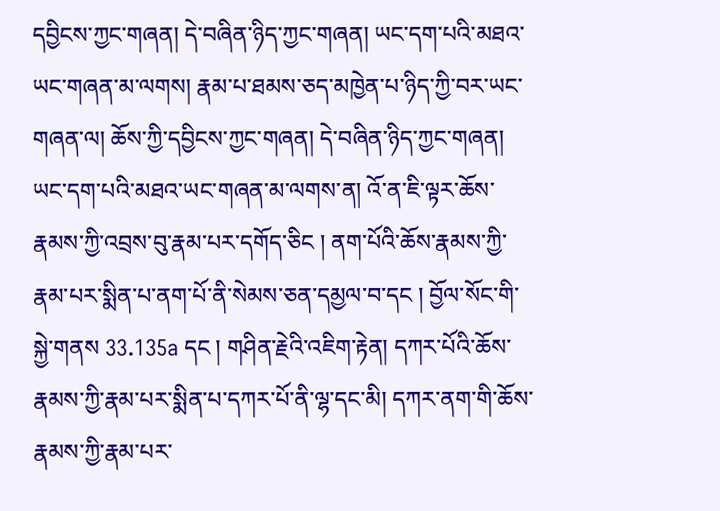དབྱིངས་ཀྱང་གཞན། དེ་བཞིན་ཉིད་ཀྱང་གཞན། ཡང་དག་པའི་མཐའ་ཡང་གཞན་མ་ལགས། རྣམ་པ་ཐམས་ཅད་མཁྱེན་པ་ཉིད་ཀྱི་བར་ཡང་གཞན་ལ། ཆོས་ཀྱི་དབྱིངས་ཀྱང་གཞན། དེ་བཞིན་ཉིད་ཀྱང་གཞན། ཡང་དག་པའི་མཐའ་ཡང་གཞན་མ་ལགས་ན། འོ་ན་ཇི་ལྟར་ཆོས་རྣམས་ཀྱི་འབྲས་བུ་རྣམ་པར་དགོད་ཅིང ། ནག་པོའི་ཆོས་རྣམས་ཀྱི་རྣམ་པར་སྨིན་པ་ནག་པོ་ནི་སེམས་ཅན་དམྱལ་བ་དང ། བྱོལ་སོང་གི་སྐྱེ་གནས 33.135a དང ། གཤིན་རྗེའི་འཇིག་རྟེན། དཀར་པོའི་ཆོས་རྣམས་ཀྱི་རྣམ་པར་སྨིན་པ་དཀར་པོ་ནི་ལྷ་དང་མི། དཀར་ནག་གི་ཆོས་རྣམས་ཀྱི་རྣམ་པར་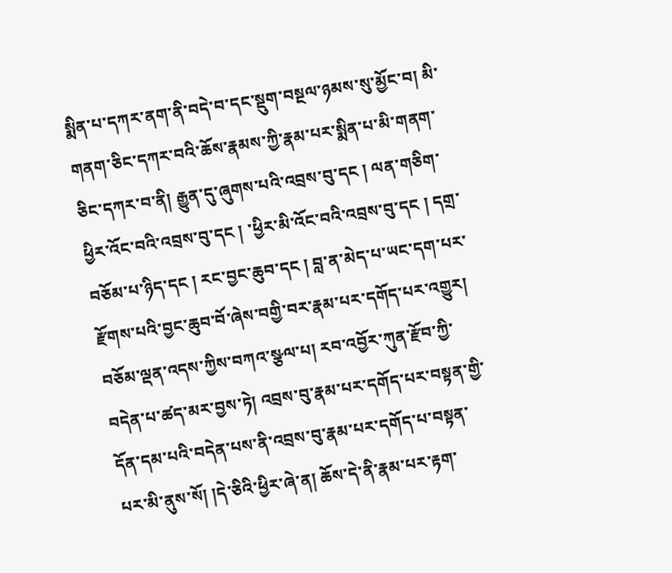སྨིན་པ་དཀར་ནག་ནི་བདེ་བ་དང་སྡུག་བསྔལ་ཉམས་སུ་མྱོང་བ། མི་གནག་ཅིང་དཀར་བའི་ཆོས་རྣམས་ཀྱི་རྣམ་པར་སྨིན་པ་མི་གནག་ཅིང་དཀར་བ་ནི། རྒྱུན་དུ་ཞུགས་པའི་འབྲས་བུ་དང ། ལན་གཅིག་ཕྱིར་འོང་བའི་འབྲས་བུ་དང ། ་ཕྱིར་མི་འོང་བའི་འབྲས་བུ་དང ། དགྲ་བཅོམ་པ་ཉིད་དང ། རང་བྱང་ཆུབ་དང ། བླ་ན་མེད་པ་ཡང་དག་པར་རྫོགས་པའི་བྱང་ཆུབ་བོ་ཞེས་བགྱི་བར་རྣམ་པར་དགོད་པར་འགྱུར། བཅོམ་ལྡན་འདས་ཀྱིས་བཀའ་སྩལ་པ། རབ་འབྱོར་ཀུན་རྫོབ་ཀྱི་བདེན་པ་ཚད་མར་བྱས་ཏེ། འབྲས་བུ་རྣམ་པར་དགོད་པར་བསྟན་གྱི་དོན་དམ་པའི་བདེན་པས་ནི་འབྲས་བུ་རྣམ་པར་དགོད་པ་བསྟན་པར་མི་ནུས་སོ། །དེ་ཅིའི་ཕྱིར་ཞེ་ན། ཆོས་དེ་ནི་རྣམ་པར་རྟག་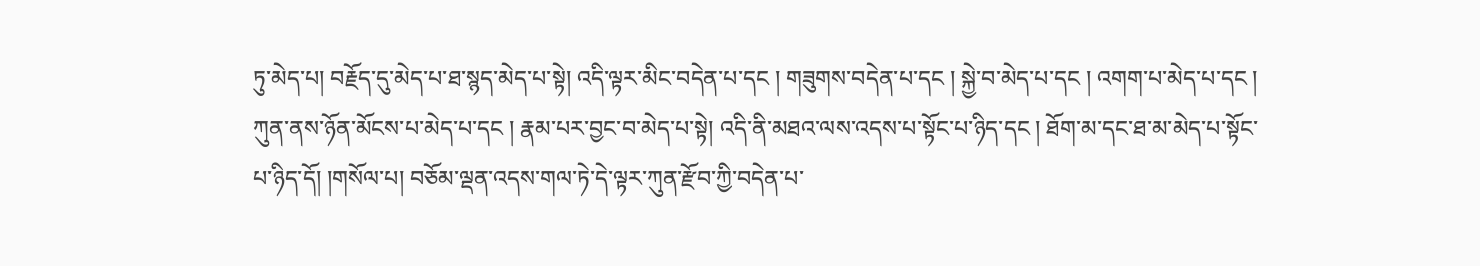ཏུ་མེད་པ། བརྗོད་དུ་མེད་པ་ཐ་སྙད་མེད་པ་སྟེ། འདི་ལྟར་མིང་བདེན་པ་དང ། གཟུགས་བདེན་པ་དང ། སྐྱེ་བ་མེད་པ་དང ། འགག་པ་མེད་པ་དང ། ཀུན་ནས་ཉོན་མོངས་པ་མེད་པ་དང ། རྣམ་པར་བྱང་བ་མེད་པ་སྟེ། འདི་ནི་མཐའ་ལས་འདས་པ་སྟོང་པ་ཉིད་དང ། ཐོག་མ་དང་ཐ་མ་མེད་པ་སྟོང་པ་ཉིད་དོ། །གསོལ་པ། བཅོམ་ལྡན་འདས་གལ་ཏེ་དེ་ལྟར་ཀུན་རྫོབ་ཀྱི་བདེན་པ་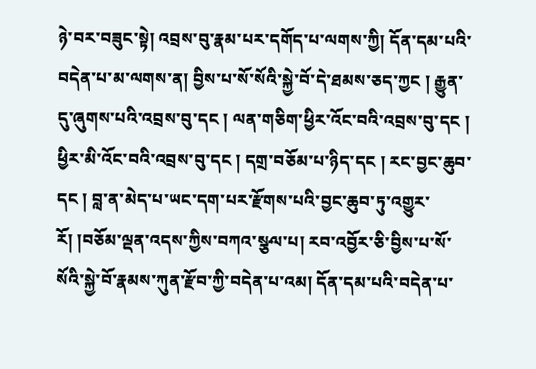ཉེ་བར་བཟུང་སྟེ། འབྲས་བུ་རྣམ་པར་དགོད་པ་ལགས་ཀྱི། དོན་དམ་པའི་བདེན་པ་མ་ལགས་ན། བྱིས་པ་སོ་སོའི་སྐྱེ་བོ་དེ་ཐམས་ཅད་ཀྱང ། རྒྱུན་དུ་ཞུགས་པའི་འབྲས་བུ་དང ། ལན་གཅིག་ཕྱིར་འོང་བའི་འབྲས་བུ་དང ། ཕྱིར་མི་འོང་བའི་འབྲས་བུ་དང ། དགྲ་བཅོམ་པ་ཉིད་དང ། རང་བྱང་ཆུབ་དང ། བླ་ན་མེད་པ་ཡང་དག་པར་རྫོགས་པའི་བྱང་ཆུབ་ཏུ་འགྱུར་རོ། །བཅོམ་ལྡན་འདས་ཀྱིས་བཀའ་སྩལ་པ། རབ་འབྱོར་ཅི་བྱིས་པ་སོ་སོའི་སྐྱེ་བོ་རྣམས་ཀུན་རྫོབ་ཀྱི་བདེན་པ་འམ། དོན་དམ་པའི་བདེན་པ་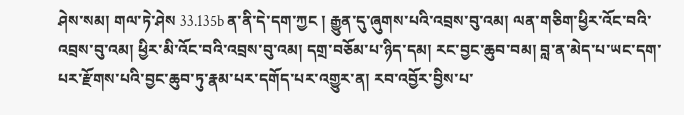ཤེས་སམ། གལ་ཏེ་ཤེས 33.135b ན་ནི་དེ་དག་ཀྱང ། རྒྱུན་དུ་ཞུགས་པའི་འབྲས་བུ་འམ། ལན་གཅིག་ཕྱིར་འོང་བའི་འབྲས་བུ་འམ། ཕྱིར་མི་འོང་བའི་འབྲས་བུ་འམ། དགྲ་བཅོམ་པ་ཉིད་དམ། རང་བྱང་ཆུབ་བམ། བླ་ན་མེད་པ་ཡང་དག་པར་རྫོགས་པའི་བྱང་ཆུབ་ཏུ་རྣམ་པར་དགོད་པར་འགྱུར་ན། རབ་འབྱོར་བྱིས་པ་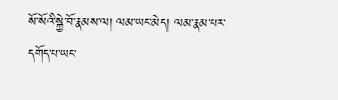སོ་སོའི་སྐྱེ་བོ་རྣམས་ལ། ལམ་ཡང་མེད། ལམ་རྣམ་པར་དགོད་པ་ཡང་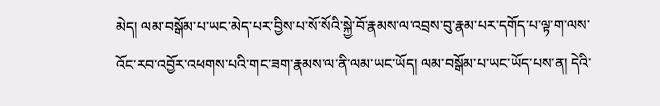མེད། ལམ་བསྒོམ་པ་ཡང་མེད་པར་བྱིས་པ་སོ་སོའི་སྐྱེ་བོ་རྣམས་ལ་འབྲས་བུ་རྣམ་པར་དགོད་པ་ལྟ་ག་ལས་འོང་རབ་འབྱོར་འཕགས་པའི་གང་ཟག་རྣམས་ལ་ནི་ལམ་ཡང་ཡོད། ལམ་བསྒོམ་པ་ཡང་ཡོད་པས་ན། དེའི་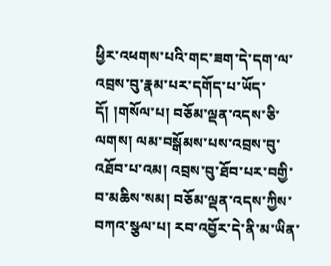ཕྱིར་འཕགས་པའི་གང་ཟག་དེ་དག་ལ་འབྲས་བུ་རྣམ་པར་དགོད་པ་ཡོད་དོ། །གསོལ་པ། བཅོམ་ལྡན་འདས་ཅི་ལགས། ལམ་བསྒོམས་པས་འབྲས་བུ་འཐོབ་པ་འམ། འབྲས་བུ་ཐོབ་པར་བགྱི་བ་མཆིས་སམ། བཅོམ་ལྡན་འདས་ཀྱིས་བཀའ་སྩལ་པ། རབ་འབྱོར་དེ་ནི་མ་ཡིན་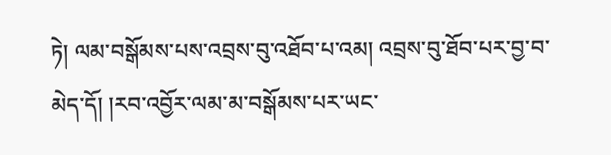ཏེ། ལམ་བསྒོམས་པས་འབྲས་བུ་འཐོབ་པ་འམ། འབྲས་བུ་ཐོབ་པར་བྱ་བ་མེད་དོ། །རབ་འབྱོར་ལམ་མ་བསྒོམས་པར་ཡང་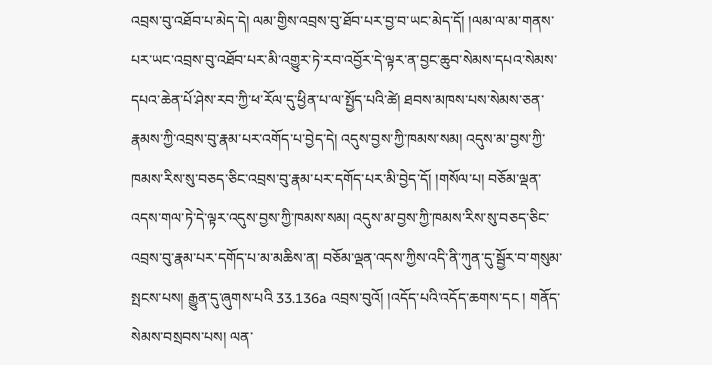འབྲས་བུ་འཐོབ་པ་མེད་དེ། ལམ་གྱིས་འབྲས་བུ་ཐོབ་པར་བྱ་བ་ཡང་མེད་དོ། །ལམ་ལ་མ་གནས་པར་ཡང་འབྲས་བུ་འཐོབ་པར་མི་འགྱུར་ཏེ་རབ་འབྱོར་དེ་ལྟར་ན་བྱང་ཆུབ་སེམས་དཔའ་སེམས་དཔའ་ཆེན་པོ་ཤེས་རབ་ཀྱི་ཕ་རོལ་དུ་ཕྱིན་པ་ལ་སྤྱོད་པའི་ཚེ། ཐབས་མཁས་པས་སེམས་ཅན་རྣམས་ཀྱི་འབྲས་བུ་རྣམ་པར་འགོད་པ་བྱེད་དེ། འདུས་བྱས་ཀྱི་ཁམས་སམ། འདུས་མ་བྱས་ཀྱི་ཁམས་རིས་སུ་བཅད་ཅིང་འབྲས་བུ་རྣམ་པར་དགོད་པར་མི་བྱེད་དོ། །གསོལ་པ། བཅོམ་ལྡན་འདས་གལ་ཏེ་དེ་ལྟར་འདུས་བྱས་ཀྱི་ཁམས་སམ། འདུས་མ་བྱས་ཀྱི་ཁམས་རིས་སུ་བཅད་ཅིང་འབྲས་བུ་རྣམ་པར་དགོད་པ་མ་མཆིས་ན། བཅོམ་ལྡན་འདས་ཀྱིས་འདི་ནི་ཀུན་དུ་སྦྱོར་བ་གསུམ་སྤངས་པས། རྒྱུན་དུ་ཞུགས་པའི 33.136a འབྲས་བུའོ། །འདོད་པའི་འདོད་ཆགས་དང ། གནོད་སེམས་བསྲབས་པས། ལན་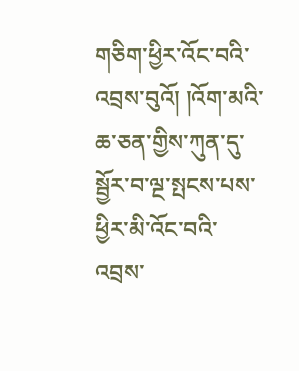གཅིག་ཕྱིར་འོང་བའི་འབྲས་བུའོ། །འོག་མའི་ཆ་ཅན་གྱིས་ཀུན་དུ་སྦྱོར་བ་ལྔ་སྤངས་པས་ཕྱིར་མི་འོང་བའི་འབྲས་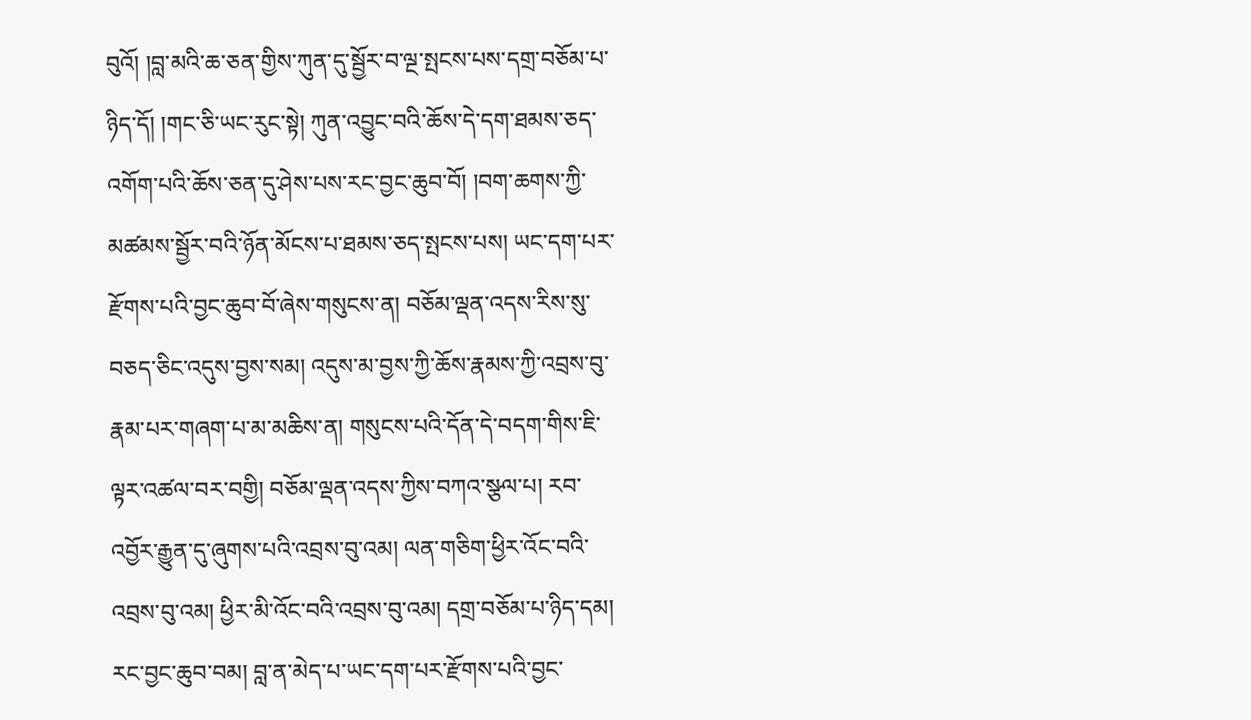བུའོ། །བླ་མའི་ཆ་ཅན་གྱིས་ཀུན་དུ་སྦྱོར་བ་ལྔ་སྤངས་པས་དགྲ་བཅོམ་པ་ཉིད་དོ། །གང་ཅི་ཡང་རུང་སྟེ། ཀུན་འབྱུང་བའི་ཆོས་དེ་དག་ཐམས་ཅད་འགོག་པའི་ཆོས་ཅན་དུ་ཤེས་པས་རང་བྱང་ཆུབ་བོ། །བག་ཆགས་ཀྱི་མཚམས་སྦྱོར་བའི་ཉོན་མོངས་པ་ཐམས་ཅད་སྤངས་པས། ཡང་དག་པར་རྫོགས་པའི་བྱང་ཆུབ་བོ་ཞེས་གསུངས་ན། བཅོམ་ལྡན་འདས་རིས་སུ་བཅད་ཅིང་འདུས་བྱས་སམ། འདུས་མ་བྱས་ཀྱི་ཆོས་རྣམས་ཀྱི་འབྲས་བུ་རྣམ་པར་གཞག་པ་མ་མཆིས་ན། གསུངས་པའི་དོན་དེ་བདག་གིས་ཇི་ལྟར་འཚལ་བར་བགྱི། བཅོམ་ལྡན་འདས་ཀྱིས་བཀའ་སྩལ་པ། རབ་འབྱོར་རྒྱུན་དུ་ཞུགས་པའི་འབྲས་བུ་འམ། ལན་གཅིག་ཕྱིར་འོང་བའི་འབྲས་བུ་འམ། ཕྱིར་མི་འོང་བའི་འབྲས་བུ་འམ། དགྲ་བཅོམ་པ་ཉིད་དམ། རང་བྱང་ཆུབ་བམ། བླ་ན་མེད་པ་ཡང་དག་པར་རྫོགས་པའི་བྱང་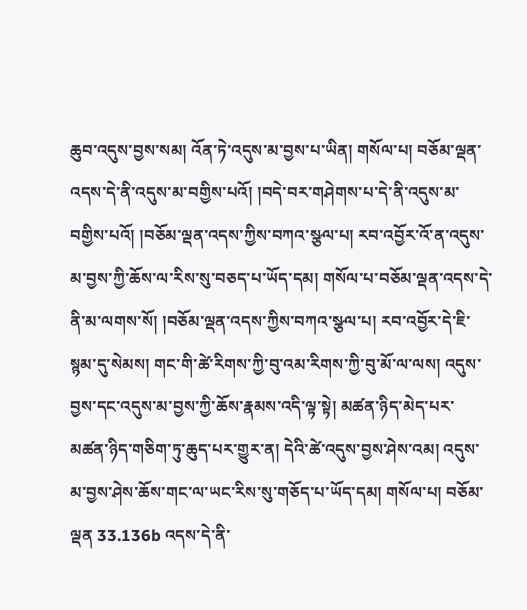ཆུབ་འདུས་བྱས་སམ། འོན་ཏེ་འདུས་མ་བྱས་པ་ཡིན། གསོལ་པ། བཅོམ་ལྡན་འདས་དེ་ནི་འདུས་མ་བགྱིས་པའོ། །བདེ་བར་གཤེགས་པ་དེ་ནི་འདུས་མ་བགྱིས་པའོ། །བཅོམ་ལྡན་འདས་ཀྱིས་བཀའ་སྩལ་པ། རབ་འབྱོར་འོ་ན་འདུས་མ་བྱས་ཀྱི་ཆོས་ལ་རིས་སུ་བཅད་པ་ཡོད་དམ། གསོལ་པ་བཅོམ་ལྡན་འདས་དེ་ནི་མ་ལགས་སོ། །བཅོམ་ལྡན་འདས་ཀྱིས་བཀའ་སྩལ་པ། རབ་འབྱོར་དེ་ཇི་སྙམ་དུ་སེམས། གང་གི་ཚེ་རིགས་ཀྱི་བུ་འམ་རིགས་ཀྱི་བུ་མོ་ལ་ལས། འདུས་བྱས་དང་འདུས་མ་བྱས་ཀྱི་ཆོས་རྣམས་འདི་ལྟ་སྟེ། མཚན་ཉིད་མེད་པར་མཚན་ཉིད་གཅིག་ཏུ་ཆུད་པར་གྱུར་ན། དེའི་ཚེ་འདུས་བྱས་ཤེས་འམ། འདུས་མ་བྱས་ཤེས་ཆོས་གང་ལ་ཡང་རིས་སུ་གཅོད་པ་ཡོད་དམ། གསོལ་པ། བཅོམ་ལྡན 33.136b འདས་དེ་ནི་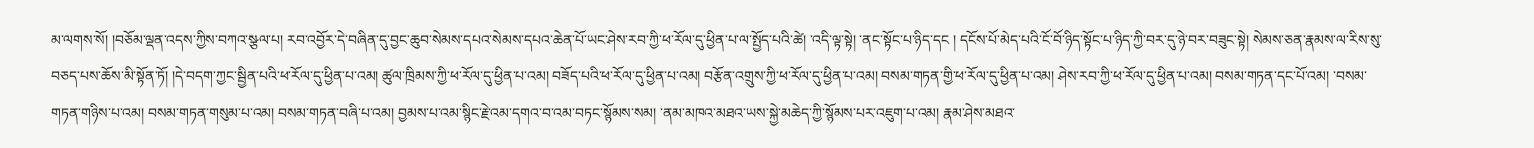མ་ལགས་སོ། །བཅོམ་ལྡན་འདས་ཀྱིས་བཀའ་སྩལ་པ། རབ་འབྱོར་དེ་བཞིན་དུ་བྱང་ཆུབ་སེམས་དཔའ་སེམས་དཔའ་ཆེན་པོ་ཡང་ཤེས་རབ་ཀྱི་ཕ་རོལ་དུ་ཕྱིན་པ་ལ་སྤྱོད་པའི་ཚེ། ་འདི་ལྟ་སྟེ། ་ནང་སྟོང་པ་ཉིད་དང ། དངོས་པོ་མེད་པའི་ངོ་བོ་ཉིད་སྟོང་པ་ཉིད་ཀྱི་བར་དུ་ཉེ་བར་བཟུང་སྟེ། སེམས་ཅན་རྣམས་ལ་རིས་སུ་བཅད་པས་ཆོས་མི་སྟོན་ཏོ། །དེ་བདག་ཀྱང་སྦྱིན་པའི་ཕ་རོལ་དུ་ཕྱིན་པ་འམ། ཚུལ་ཁྲིམས་ཀྱི་ཕ་རོལ་དུ་ཕྱིན་པ་འམ། བཟོད་པའི་ཕ་རོལ་དུ་ཕྱིན་པ་འམ། བརྩོན་འགྲུས་ཀྱི་ཕ་རོལ་དུ་ཕྱིན་པ་འམ། བསམ་གཏན་གྱི་ཕ་རོལ་དུ་ཕྱིན་པ་འམ། ཤེས་རབ་ཀྱི་ཕ་རོལ་དུ་ཕྱིན་པ་འམ། བསམ་གཏན་དང་པོ་འམ། ་བསམ་གཏན་གཉིས་པ་འམ། བསམ་གཏན་གསུམ་པ་འམ། བསམ་གཏན་བཞི་པ་འམ། བྱམས་པ་འམ་སྙིང་རྗེ་འམ་དགའ་བ་འམ་བཏང་སྙོམས་སམ། ་ནམ་མཁའ་མཐའ་ཡས་སྐྱེ་མཆེད་ཀྱི་སྙོམས་པར་འཇུག་པ་འམ། རྣམ་ཤེས་མཐའ་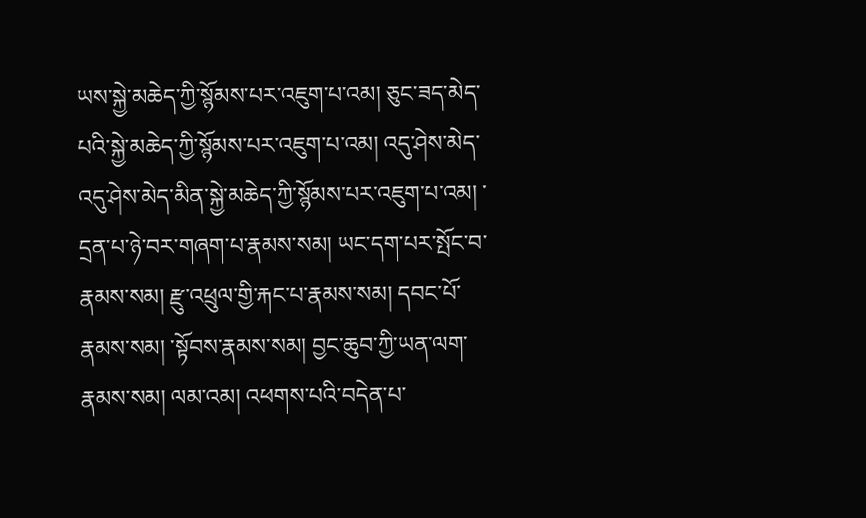ཡས་སྐྱེ་མཆེད་ཀྱི་སྙོམས་པར་འཇུག་པ་འམ། ཅུང་ཟད་མེད་པའི་སྐྱེ་མཆེད་ཀྱི་སྙོམས་པར་འཇུག་པ་འམ། འདུ་ཤེས་མེད་འདུ་ཤེས་མེད་མིན་སྐྱེ་མཆེད་ཀྱི་སྙོམས་པར་འཇུག་པ་འམ། ་དྲན་པ་ཉེ་བར་གཞག་པ་རྣམས་སམ། ཡང་དག་པར་སྤོང་བ་རྣམས་སམ། རྫུ་འཕྲུལ་གྱི་རྐང་པ་རྣམས་སམ། དབང་པོ་རྣམས་སམ། ་སྟོབས་རྣམས་སམ། བྱང་ཆུབ་ཀྱི་ཡན་ལག་རྣམས་སམ། ལམ་འམ། འཕགས་པའི་བདེན་པ་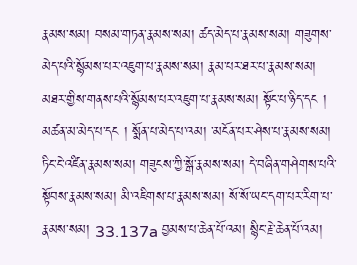རྣམས་སམ། བསམ་གཏན་རྣམས་སམ། ཚད་མེད་པ་རྣམས་སམ། གཟུགས་མེད་པའི་སྙོམས་པར་འཇུག་པ་རྣམས་སམ། རྣམ་པར་ཐར་པ་རྣམས་སམ། མཐར་གྱིས་གནས་པའི་སྙོམས་པར་འཇུག་པ་རྣམས་སམ། སྟོང་པ་ཉིད་དང ། མཚན་མ་མེད་པ་དང ། སྨོན་པ་མེད་པ་འམ། ་མངོན་པར་ཤེས་པ་རྣམས་སམ། ཏིང་ངེ་འཛིན་རྣམས་སམ། གཟུངས་ཀྱི་སྒོ་རྣམས་སམ། དེ་བཞིན་གཤེགས་པའི་སྟོབས་རྣམས་སམ། མི་འཇིགས་པ་རྣམས་སམ། སོ་སོ་ཡང་དག་པར་རིག་པ་རྣམས་སམ། 33.137a བྱམས་པ་ཆེན་པོ་འམ། སྙིང་རྗེ་ཆེན་པོ་འམ།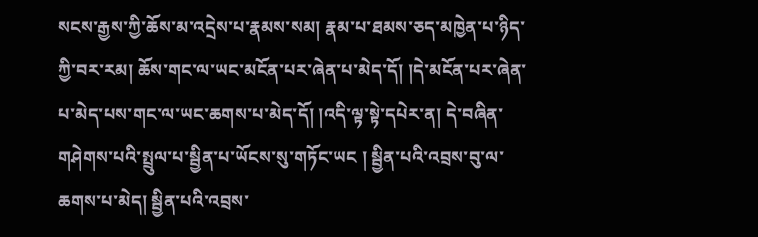སངས་རྒྱས་ཀྱི་ཆོས་མ་འདྲེས་པ་རྣམས་སམ། རྣམ་པ་ཐམས་ཅད་མཁྱེན་པ་ཉིད་ཀྱི་བར་རམ། ཆོས་གང་ལ་ཡང་མངོན་པར་ཞེན་པ་མེད་དོ། །དེ་མངོན་པར་ཞེན་པ་མེད་པས་གང་ལ་ཡང་ཆགས་པ་མེད་དོ། །འདི་ལྟ་སྟེ་དཔེར་ན། དེ་བཞིན་གཤེགས་པའི་སྤྲུལ་པ་སྦྱིན་པ་ཡོངས་སུ་གཏོང་ཡང ། སྦྱིན་པའི་འབྲས་བུ་ལ་ཆགས་པ་མེད། སྦྱིན་པའི་འབྲས་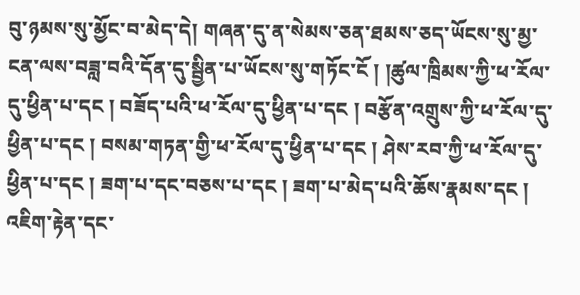བུ་ཉམས་སུ་མྱོང་བ་མེད་དེ། གཞན་དུ་ན་སེམས་ཅན་ཐམས་ཅད་ཡོངས་སུ་མྱ་ངན་ལས་བཟླ་བའི་དོན་དུ་སྦྱིན་པ་ཡོངས་སུ་གཏོང་ངོ ། །ཚུལ་ཁྲིམས་ཀྱི་ཕ་རོལ་དུ་ཕྱིན་པ་དང ། བཟོད་པའི་ཕ་རོལ་དུ་ཕྱིན་པ་དང ། བརྩོན་འགྲུས་ཀྱི་ཕ་རོལ་དུ་ཕྱིན་པ་དང ། བསམ་གཏན་གྱི་ཕ་རོལ་དུ་ཕྱིན་པ་དང ། ཤེས་རབ་ཀྱི་ཕ་རོལ་དུ་ཕྱིན་པ་དང ། ཟག་པ་དང་བཅས་པ་དང ། ཟག་པ་མེད་པའི་ཆོས་རྣམས་དང ། འཇིག་རྟེན་དང་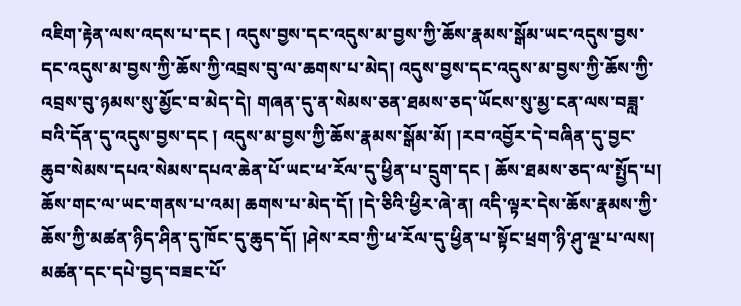འཇིག་རྟེན་ལས་འདས་པ་དང ། འདུས་བྱས་དང་འདུས་མ་བྱས་ཀྱི་ཆོས་རྣམས་སྒོམ་ཡང་འདུས་བྱས་དང་འདུས་མ་བྱས་ཀྱི་ཆོས་ཀྱི་འབྲས་བུ་ལ་ཆགས་པ་མེད། འདུས་བྱས་དང་འདུས་མ་བྱས་ཀྱི་ཆོས་ཀྱི་འབྲས་བུ་ཉམས་སུ་མྱོང་བ་མེད་དེ། གཞན་དུ་ན་སེམས་ཅན་ཐམས་ཅད་ཡོངས་སུ་མྱ་ངན་ལས་བཟླ་བའི་དོན་དུ་འདུས་བྱས་དང ། འདུས་མ་བྱས་ཀྱི་ཆོས་རྣམས་སྒོམ་མོ། །རབ་འབྱོར་དེ་བཞིན་དུ་བྱང་ཆུབ་སེམས་དཔའ་སེམས་དཔའ་ཆེན་པོ་ཡང་ཕ་རོལ་དུ་ཕྱིན་པ་དྲུག་དང ། ཆོས་ཐམས་ཅད་ལ་སྤྱོད་པ། ཆོས་གང་ལ་ཡང་གནས་པ་འམ། ཆགས་པ་མེད་དོ། །དེ་ཅིའི་ཕྱིར་ཞེ་ན། འདི་ལྟར་དེས་ཆོས་རྣམས་ཀྱི་ཆོས་ཀྱི་མཚན་ཉིད་ཤིན་དུ་ཁོང་དུ་ཆུད་དོ། །ཤེས་རབ་ཀྱི་ཕ་རོལ་དུ་ཕྱིན་པ་སྟོང་ཕྲག་ཉི་ཤུ་ལྔ་པ་ལས། མཚན་དང་དཔེ་བྱད་བཟང་པོ་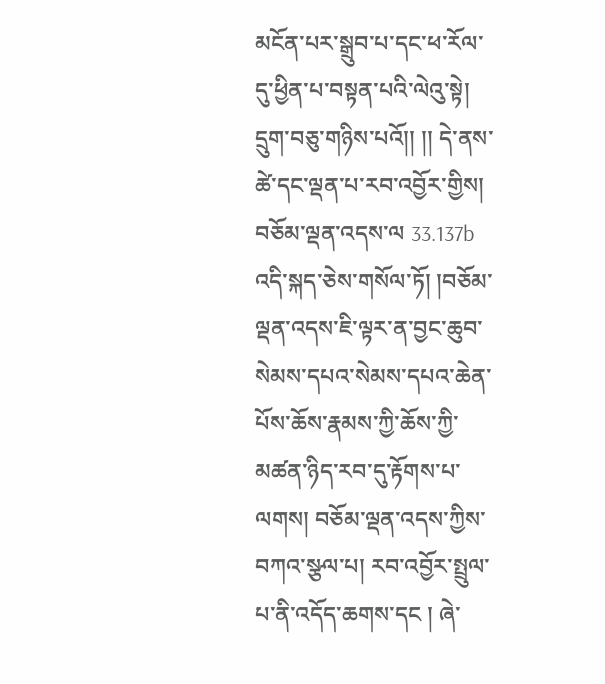མངོན་པར་སྒྲུབ་པ་དང་ཕ་རོལ་དུ་ཕྱིན་པ་བསྟན་པའི་ལེའུ་སྟེ། དྲུག་བཅུ་གཉིས་པའོ།། །། དེ་ནས་ཚེ་དང་ལྡན་པ་རབ་འབྱོར་གྱིས། བཅོམ་ལྡན་འདས་ལ 33.137b འདི་སྐད་ཅེས་གསོལ་ཏོ། །བཅོམ་ལྡན་འདས་ཇི་ལྟར་ན་བྱང་ཆུབ་སེམས་དཔའ་སེམས་དཔའ་ཆེན་པོས་ཆོས་རྣམས་ཀྱི་ཆོས་ཀྱི་མཚན་ཉིད་རབ་དུ་རྟོགས་པ་ལགས། བཅོམ་ལྡན་འདས་ཀྱིས་བཀའ་སྩལ་པ། རབ་འབྱོར་སྤྲུལ་པ་ནི་འདོད་ཆགས་དང ། ཞེ་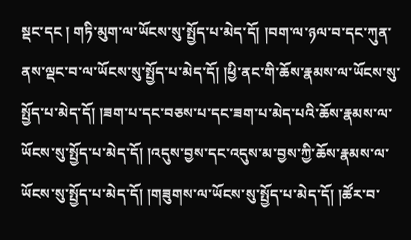སྡང་དང ། གཏི་མུག་ལ་ཡོངས་སུ་སྤྱོད་པ་མེད་དོ། །བག་ལ་ཉལ་བ་དང་ཀུན་ནས་ལྡང་བ་ལ་ཡོངས་སུ་སྤྱོད་པ་མེད་དོ། །ཕྱི་ནང་གི་ཆོས་རྣམས་ལ་ཡོངས་སུ་སྤྱོད་པ་མེད་དོ། །ཟག་པ་དང་བཅས་པ་དང་ཟག་པ་མེད་པའི་ཆོས་རྣམས་ལ་ཡོངས་སུ་སྤྱོད་པ་མེད་དོ། །འདུས་བྱས་དང་འདུས་མ་བྱས་ཀྱི་ཆོས་རྣམས་ལ་ཡོངས་སུ་སྤྱོད་པ་མེད་དོ། །གཟུགས་ལ་ཡོངས་སུ་སྤྱོད་པ་མེད་དོ། །ཚོར་བ་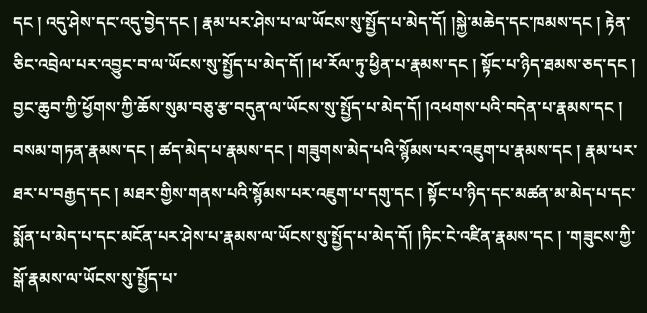དང ། འདུ་ཤེས་དང་འདུ་བྱེད་དང ། རྣམ་པར་ཤེས་པ་ལ་ཡོངས་སུ་སྤྱོད་པ་མེད་དོ། །སྐྱེ་མཆེད་དང་ཁམས་དང ། རྟེན་ཅིང་འབྲེལ་པར་འབྱུང་བ་ལ་ཡོངས་སུ་སྤྱོད་པ་མེད་དོ། །ཕ་རོལ་ཏུ་ཕྱིན་པ་རྣམས་དང ། སྟོང་པ་ཉིད་ཐམས་ཅད་དང ། བྱང་ཆུབ་ཀྱི་ཕྱོགས་ཀྱི་ཆོས་སུམ་བཅུ་རྩ་བདུན་ལ་ཡོངས་སུ་སྤྱོད་པ་མེད་དོ། །འཕགས་པའི་བདེན་པ་རྣམས་དང ། བསམ་གཏན་རྣམས་དང ། ཚད་མེད་པ་རྣམས་དང ། གཟུགས་མེད་པའི་སྙོམས་པར་འཇུག་པ་རྣམས་དང ། རྣམ་པར་ཐར་པ་བརྒྱད་དང ། མཐར་གྱིས་གནས་པའི་སྙོམས་པར་འཇུག་པ་དགུ་དང ། སྟོང་པ་ཉིད་དང་མཚན་མ་མེད་པ་དང་སྨོན་པ་མེད་པ་དང་མངོན་པར་ཤེས་པ་རྣམས་ལ་ཡོངས་སུ་སྤྱོད་པ་མེད་དོ། །ཏིང་ངེ་འཛིན་རྣམས་དང ། ་གཟུངས་ཀྱི་སྒོ་རྣམས་ལ་ཡོངས་སུ་སྤྱོད་པ་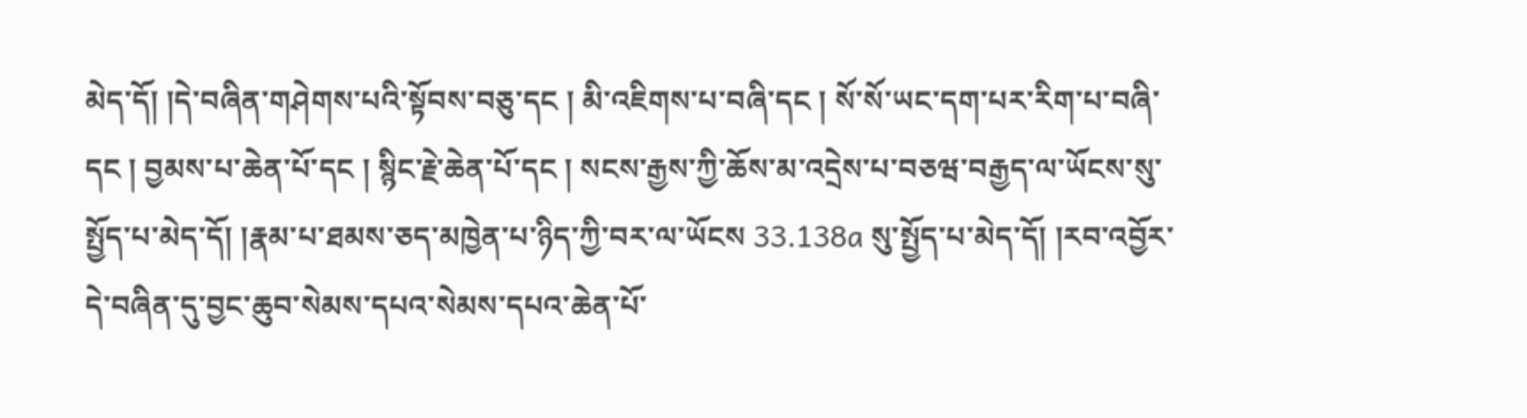མེད་དོ། །དེ་བཞིན་གཤེགས་པའི་སྟོབས་བཅུ་དང ། མི་འཇིགས་པ་བཞི་དང ། སོ་སོ་ཡང་དག་པར་རིག་པ་བཞི་དང ། བྱམས་པ་ཆེན་པོ་དང ། སྙིང་རྗེ་ཆེན་པོ་དང ། སངས་རྒྱས་ཀྱི་ཆོས་མ་འདྲེས་པ་བཅཝ་བརྒྱད་ལ་ཡོངས་སུ་སྤྱོད་པ་མེད་དོ། །རྣམ་པ་ཐམས་ཅད་མཁྱེན་པ་ཉིད་ཀྱི་བར་ལ་ཡོངས 33.138a སུ་སྤྱོད་པ་མེད་དོ། །རབ་འབྱོར་དེ་བཞིན་དུ་བྱང་ཆུབ་སེམས་དཔའ་སེམས་དཔའ་ཆེན་པོ་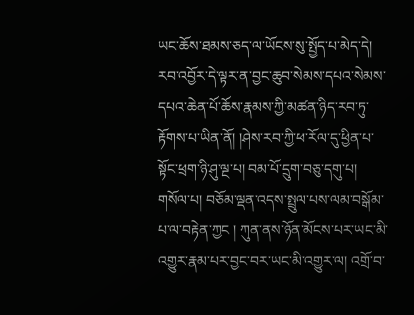ཡང་ཆོས་ཐམས་ཅད་ལ་ཡོངས་སུ་སྤྱོད་པ་མེད་དེ། རབ་འབྱོར་དེ་ལྟར་ན་བྱང་ཆུབ་སེམས་དཔའ་སེམས་དཔའ་ཆེན་པོ་ཆོས་རྣམས་ཀྱི་མཚན་ཉིད་རབ་ཏུ་རྟོགས་པ་ཡིན་ནོ། །ཤེས་རབ་ཀྱི་ཕ་རོལ་དུ་ཕྱིན་པ་སྟོང་ཕྲག་ཉི་ཤུ་ལྔ་པ། བམ་པོ་དྲུག་བཅུ་དགུ་པ། གསོལ་པ། བཅོམ་ལྡན་འདས་སྤྲུལ་པས་ལམ་བསྒོམ་པ་ལ་བརྟེན་ཀྱང ། ཀུན་ནས་ཉོན་མོངས་པར་ཡང་མི་འགྱུར་རྣམ་པར་བྱང་བར་ཡང་མི་འགྱུར་ལ། འགྲོ་བ་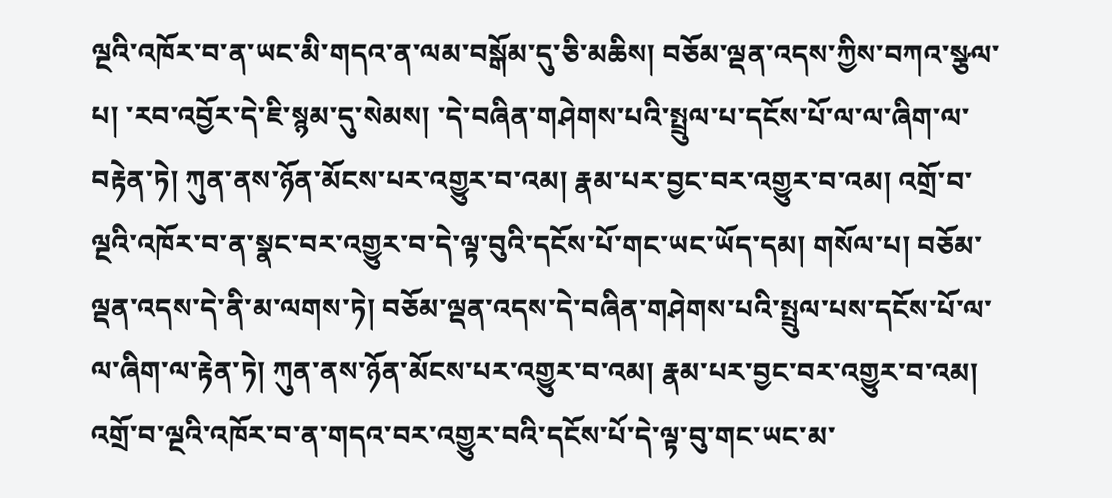ལྔའི་འཁོར་བ་ན་ཡང་མི་གདའ་ན་ལམ་བསྒོམ་དུ་ཅི་མཆིས། བཅོམ་ལྡན་འདས་ཀྱིས་བཀའ་སྩལ་པ། ་རབ་འབྱོར་དེ་ཇི་སྙམ་དུ་སེམས། ་དེ་བཞིན་གཤེགས་པའི་སྤྲུལ་པ་དངོས་པོ་ལ་ལ་ཞིག་ལ་བརྟེན་ཏེ། ཀུན་ནས་ཉོན་མོངས་པར་འགྱུར་བ་འམ། རྣམ་པར་བྱང་བར་འགྱུར་བ་འམ། འགྲོ་བ་ལྔའི་འཁོར་བ་ན་སྣང་བར་འགྱུར་བ་དེ་ལྟ་བུའི་དངོས་པོ་གང་ཡང་ཡོད་དམ། གསོལ་པ། བཅོམ་ལྡན་འདས་དེ་ནི་མ་ལགས་ཏེ། བཅོམ་ལྡན་འདས་དེ་བཞིན་གཤེགས་པའི་སྤྲུལ་པས་དངོས་པོ་ལ་ལ་ཞིག་ལ་རྟེན་ཏེ། ཀུན་ནས་ཉོན་མོངས་པར་འགྱུར་བ་འམ། རྣམ་པར་བྱང་བར་འགྱུར་བ་འམ། འགྲོ་བ་ལྔའི་འཁོར་བ་ན་གདའ་བར་འགྱུར་བའི་དངོས་པོ་དེ་ལྟ་བུ་གང་ཡང་མ་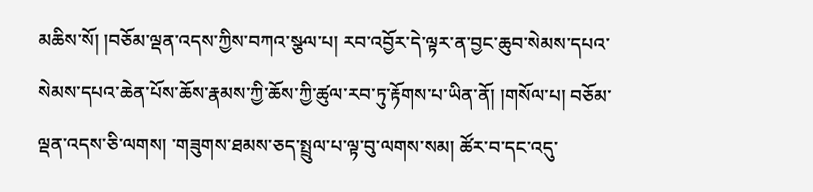མཆིས་སོ། །བཅོམ་ལྡན་འདས་ཀྱིས་བཀའ་སྩལ་པ། རབ་འབྱོར་དེ་ལྟར་ན་བྱང་ཆུབ་སེམས་དཔའ་སེམས་དཔའ་ཆེན་པོས་ཆོས་རྣམས་ཀྱི་ཆོས་ཀྱི་ཚུལ་རབ་ཏུ་རྟོགས་པ་ཡིན་ནོ། །གསོལ་པ། བཅོམ་ལྡན་འདས་ཅི་ལགས། ་གཟུགས་ཐམས་ཅད་སྤྲུལ་པ་ལྟ་བུ་ལགས་སམ། ཚོར་བ་དང་འདུ་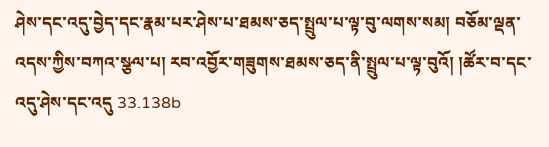ཤེས་དང་འདུ་བྱེད་དང་རྣམ་པར་ཤེས་པ་ཐམས་ཅད་སྤྲུལ་པ་ལྟ་བུ་ལགས་སམ། བཅོམ་ལྡན་འདས་ཀྱིས་བཀའ་སྩལ་པ། རབ་འབྱོར་གཟུགས་ཐམས་ཅད་ནི་སྤྲུལ་པ་ལྟ་བུའོ། །ཚོར་བ་དང་འདུ་ཤེས་དང་འདུ 33.138b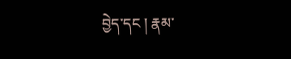བྱེད་དང ། རྣམ་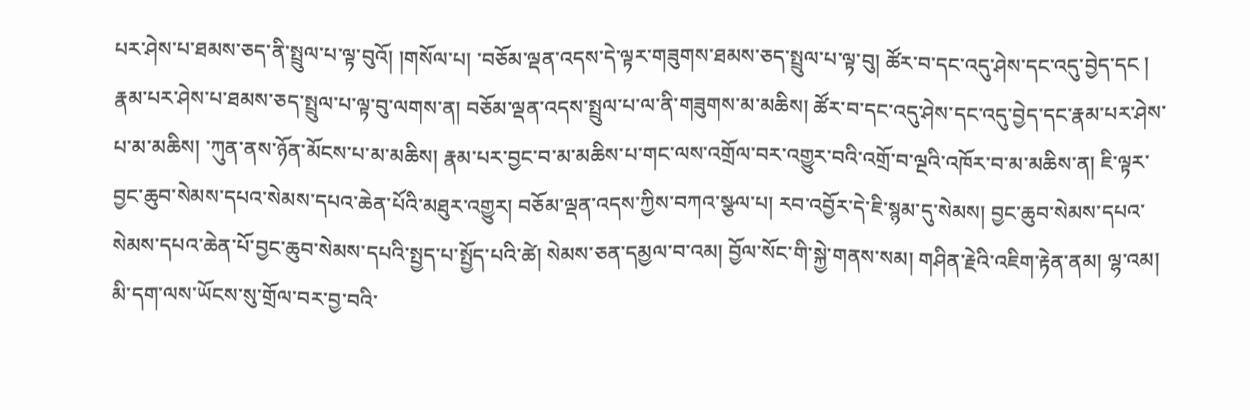པར་ཤེས་པ་ཐམས་ཅད་ནི་སྤྲུལ་པ་ལྟ་བུའོ། །གསོལ་པ། ་བཅོམ་ལྡན་འདས་དེ་ལྟར་གཟུགས་ཐམས་ཅད་སྤྲུལ་པ་ལྟ་བུ། ཚོར་བ་དང་འདུ་ཤེས་དང་འདུ་བྱེད་དང ། རྣམ་པར་ཤེས་པ་ཐམས་ཅད་སྤྲུལ་པ་ལྟ་བུ་ལགས་ན། བཅོམ་ལྡན་འདས་སྤྲུལ་པ་ལ་ནི་གཟུགས་མ་མཆིས། ཚོར་བ་དང་འདུ་ཤེས་དང་འདུ་བྱེད་དང་རྣམ་པར་ཤེས་པ་མ་མཆིས། ་ཀུན་ནས་ཉོན་མོངས་པ་མ་མཆིས། རྣམ་པར་བྱང་བ་མ་མཆིས་པ་གང་ལས་འགྲོལ་བར་འགྱུར་བའི་འགྲོ་བ་ལྔའི་འཁོར་བ་མ་མཆིས་ན། ཇི་ལྟར་བྱང་ཆུབ་སེམས་དཔའ་སེམས་དཔའ་ཆེན་པོའི་མཐུར་འགྱུར། བཅོམ་ལྡན་འདས་ཀྱིས་བཀའ་སྩལ་པ། རབ་འབྱོར་དེ་ཇི་སྙམ་དུ་སེམས། བྱང་ཆུབ་སེམས་དཔའ་སེམས་དཔའ་ཆེན་པོ་བྱང་ཆུབ་སེམས་དཔའི་སྤྱད་པ་སྤྱོད་པའི་ཚེ། སེམས་ཅན་དམྱལ་བ་འམ། བྱོལ་སོང་གི་སྐྱེ་གནས་སམ། གཤིན་རྗེའི་འཇིག་རྟེན་ནམ། ལྷ་འམ། མི་དག་ལས་ཡོངས་སུ་གྲོལ་བར་བྱ་བའི་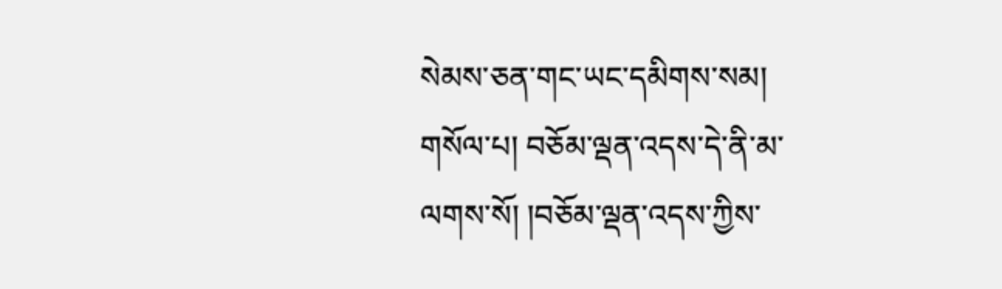སེམས་ཅན་གང་ཡང་དམིགས་སམ། གསོལ་པ། བཅོམ་ལྡན་འདས་དེ་ནི་མ་ལགས་སོ། །བཅོམ་ལྡན་འདས་ཀྱིས་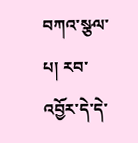བཀའ་སྩལ་པ། རབ་འབྱོར་དེ་དེ་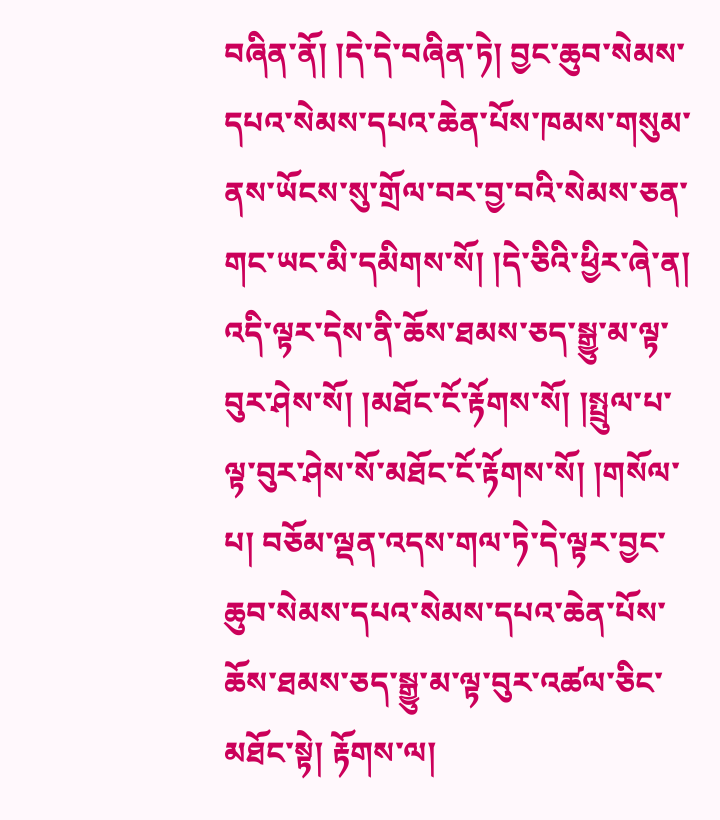བཞིན་ནོ། །དེ་དེ་བཞིན་ཏེ། བྱང་ཆུབ་སེམས་དཔའ་སེམས་དཔའ་ཆེན་པོས་ཁམས་གསུམ་ནས་ཡོངས་སུ་གྲོལ་བར་བྱ་བའི་སེམས་ཅན་གང་ཡང་མི་དམིགས་སོ། །དེ་ཅིའི་ཕྱིར་ཞེ་ན། འདི་ལྟར་དེས་ནི་ཆོས་ཐམས་ཅད་སྒྱུ་མ་ལྟ་བུར་ཤེས་སོ། །མཐོང་ངོ་རྟོགས་སོ། །སྤྲུལ་པ་ལྟ་བུར་ཤེས་སོ་མཐོང་ངོ་རྟོགས་སོ། །གསོལ་པ། བཅོམ་ལྡན་འདས་གལ་ཏེ་དེ་ལྟར་བྱང་ཆུབ་སེམས་དཔའ་སེམས་དཔའ་ཆེན་པོས་ཆོས་ཐམས་ཅད་སྒྱུ་མ་ལྟ་བུར་འཚལ་ཅིང་མཐོང་སྟེ། རྟོགས་ལ།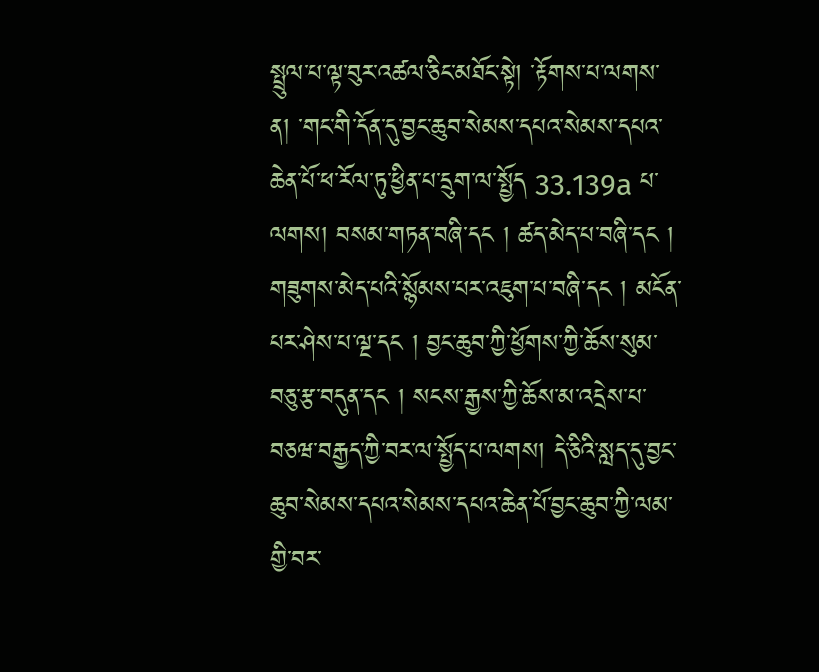སྤྲུལ་པ་ལྟ་བུར་འཚལ་ཅིང་མཐོང་སྟེ། ་རྟོགས་པ་ལགས་ན། ་གང་གི་དོན་དུ་བྱང་ཆུབ་སེམས་དཔའ་སེམས་དཔའ་ཆེན་པོ་ཕ་རོལ་ཏུ་ཕྱིན་པ་དྲུག་ལ་སྤྱོད 33.139a པ་ལགས། བསམ་གཏན་བཞི་དང ། ཚད་མེད་པ་བཞི་དང ། གཟུགས་མེད་པའི་སྙོམས་པར་འཇུག་པ་བཞི་དང ། མངོན་པར་ཤེས་པ་ལྔ་དང ། བྱང་ཆུབ་ཀྱི་ཕྱོགས་ཀྱི་ཆོས་སུམ་བཅུ་རྩ་བདུན་དང ། སངས་རྒྱས་ཀྱི་ཆོས་མ་འདྲེས་པ་བཅཝ་བརྒྱད་ཀྱི་བར་ལ་སྤྱོད་པ་ལགས། དེ་ཅིའི་སླད་དུ་བྱང་ཆུབ་སེམས་དཔའ་སེམས་དཔའ་ཆེན་པོ་བྱང་ཆུབ་ཀྱི་ལམ་གྱི་བར་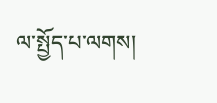ལ་སྤྱོད་པ་ལགས།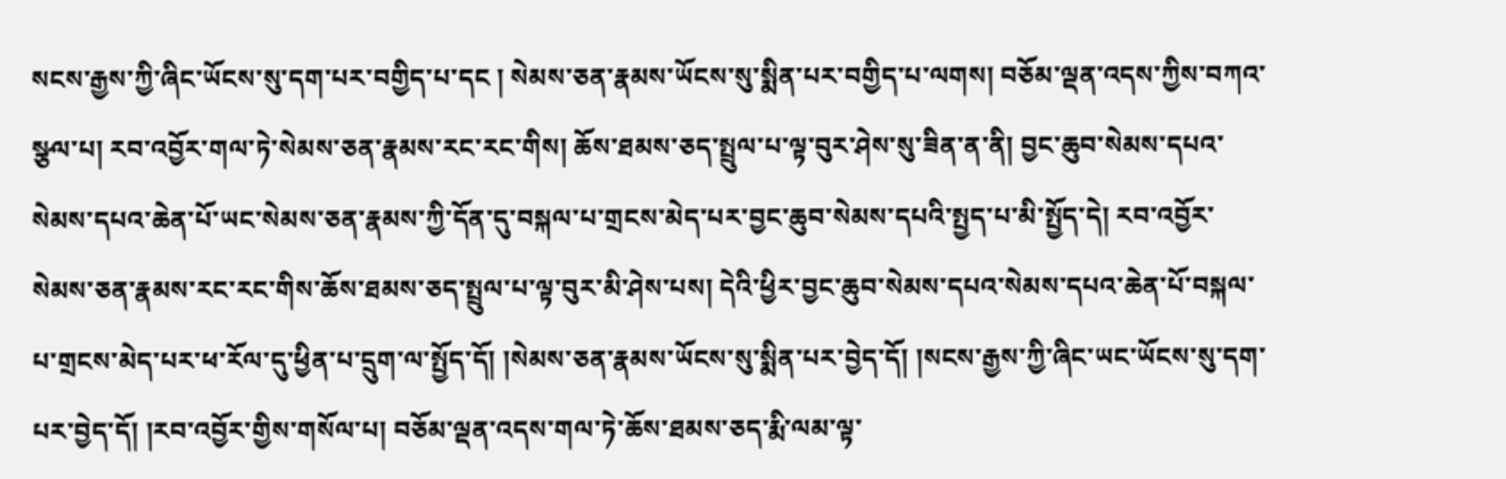སངས་རྒྱས་ཀྱི་ཞིང་ཡོངས་སུ་དག་པར་བགྱིད་པ་དང ། སེམས་ཅན་རྣམས་ཡོངས་སུ་སྨིན་པར་བགྱིད་པ་ལགས། བཅོམ་ལྡན་འདས་ཀྱིས་བཀའ་སྩལ་པ། རབ་འབྱོར་གལ་ཏེ་སེམས་ཅན་རྣམས་རང་རང་གིས། ཆོས་ཐམས་ཅད་སྤྲུལ་པ་ལྟ་བུར་ཤེས་སུ་ཟིན་ན་ནི། བྱང་ཆུབ་སེམས་དཔའ་སེམས་དཔའ་ཆེན་པོ་ཡང་སེམས་ཅན་རྣམས་ཀྱི་དོན་དུ་བསྐལ་པ་གྲངས་མེད་པར་བྱང་ཆུབ་སེམས་དཔའི་སྤྱད་པ་མི་སྤྱོད་དེ། རབ་འབྱོར་སེམས་ཅན་རྣམས་རང་རང་གིས་ཆོས་ཐམས་ཅད་སྤྲུལ་པ་ལྟ་བུར་མི་ཤེས་པས། དེའི་ཕྱིར་བྱང་ཆུབ་སེམས་དཔའ་སེམས་དཔའ་ཆེན་པོ་བསྐལ་པ་གྲངས་མེད་པར་ཕ་རོལ་དུ་ཕྱིན་པ་དྲུག་ལ་སྤྱོད་དོ། །སེམས་ཅན་རྣམས་ཡོངས་སུ་སྨིན་པར་བྱེད་དོ། །སངས་རྒྱས་ཀྱི་ཞིང་ཡང་ཡོངས་སུ་དག་པར་བྱེད་དོ། །རབ་འབྱོར་གྱིས་གསོལ་པ། བཅོམ་ལྡན་འདས་གལ་ཏེ་ཆོས་ཐམས་ཅད་རྨི་ལམ་ལྟ་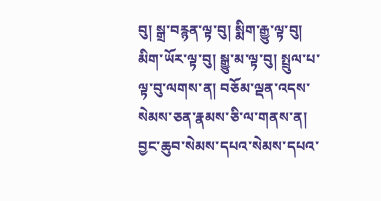བུ། སྒྲ་བརྙན་ལྟ་བུ། སྨིག་རྒྱུ་ལྟ་བུ། མིག་ཡོར་ལྟ་བུ། སྒྱུ་མ་ལྟ་བུ། སྤྲུལ་པ་ལྟ་བུ་ལགས་ན། བཅོམ་ལྡན་འདས་སེམས་ཅན་རྣམས་ཅི་ལ་གནས་ན། བྱང་ཆུབ་སེམས་དཔའ་སེམས་དཔའ་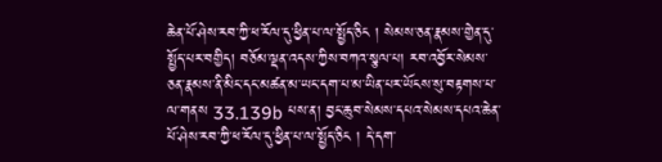ཆེན་པོ་ཤེས་རབ་ཀྱི་ཕ་རོལ་དུ་ཕྱིན་པ་ལ་སྤྱོད་ཅིང ། སེམས་ཅན་རྣམས་གྱེན་དུ་སྤྱོད་པར་བགྱིད། བཅོམ་ལྡན་འདས་ཀྱིས་བཀའ་སྩལ་པ། རབ་འབྱོར་སེམས་ཅན་རྣམས་ནི་མིང་དང་མཚན་མ་ཡང་དག་པ་མ་ཡིན་པར་ཡོངས་སུ་བརྟགས་པ་ལ་གནས 33.139b པས་ན། བྱང་ཆུབ་སེམས་དཔའ་སེམས་དཔའ་ཆེན་པོ་ཤེས་རབ་ཀྱི་ཕ་རོལ་དུ་ཕྱིན་པ་ལ་སྤྱོད་ཅིང ། དེ་དག་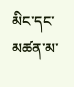མིང་དང་མཚན་མ་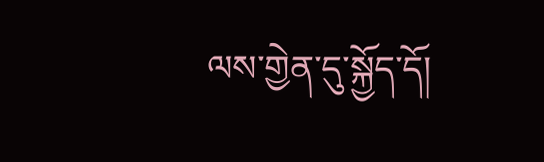ལས་གྱེན་དུ་སྐྱོད་དོ།